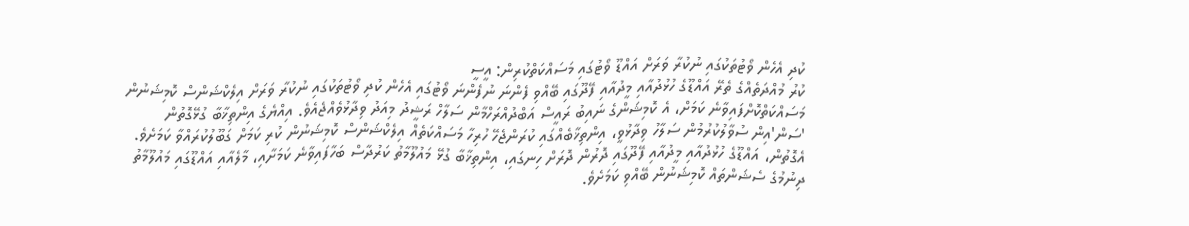ކުދި އެހެން ވޯޓުތަކުގައި ނުކުރާ ވަރަށް އައްޑޫ ވޯޓުގައި މަސައްކަތްކުރިން: އީސީ
ކުރު މުއްދަތެއްގެ ތެރޭ އައްޑޫގެ ހުޅުދުއާއި މީދުއާއި ފޭދޫގައި ބޭއްވި ފެންނަ ނުފެންނަ ވޯޓުގައި އެހެން ކުދި ވޯޓުތަކުގައި ނުކުރާ ވަރަށް އިލެކްޝަންސް ކޮމިޝަނުން މަސައްކަތްކޮށްފައިވާނެ ކަމަށް، އެ ކޮމިޝަންގެ ނައިބު ރައީސް އަބްދުއްރަހްމާން ސަލާހް ރަޝީދު މިއަދު ވިދާޅުވެއްޖެއެވެ. އިއްޔެގެ އިންތިޚާބާ ގުޅޭގޮތުން 'ސަން'އިން ސުވާލުކުރުމުން ސަލާހު ވިދާޅުވީ، އިންތިޚާބެއްގައި ކުރަންޖެހޭ ހުރިހާ މަސައްކަތެއް އިލެކްޝަންސް ކޮމިޝަނުން ކުރި ކަމަށް ގަބޫލުކުރައްވާ ކަމަށެވެ. އެގޮތުން، އައްޑޫގެ ހުޅުދުއާއި މީދުއާއި ފޭދޫގައި ދޮރުން ދޮރަށް ހިނގައި، އިންތިޚާބާ ގުޅޭ މައުލޫމާތު ކަރުދާސް ބަހާފައިވާނެ ކަމަށާއި، މާލެއާއި އައްޑޫގައި މައުލޫމާތު ދިނުމުގެ ސެޝަންތައް ކޮމިޝަނުން ބޭއްވި ކަމަށެވެ.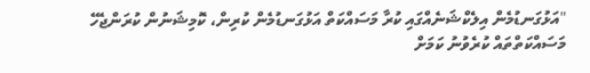"އަޅުގަނޑުމެން އިލެކްޝަނެއްގައި ކުރާ މަސައްކަތް އަޅުގަނޑުމެން ކުރިން، ކޮމިޝަނުން ކުރަންޖެހޭ މަސައްކަތްތައް ކުރެވުނު ކަމަށް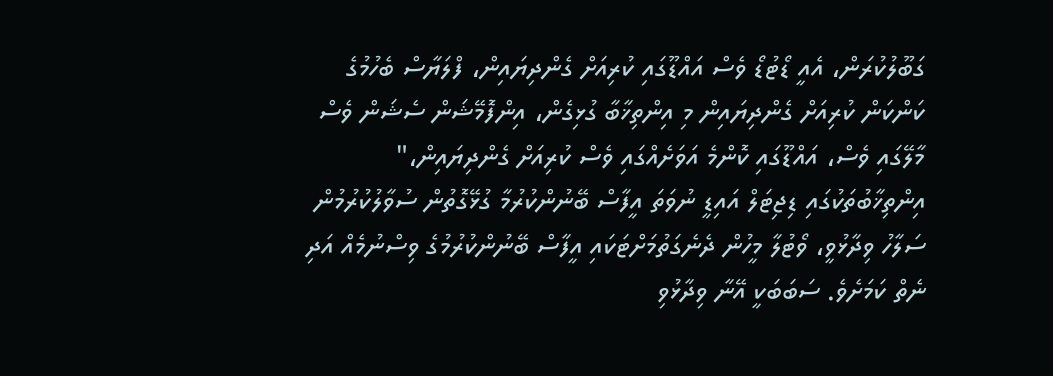ގަބޫލުކުރަން، އެއީ ޑޯޓުޑޯ ވެސް އައްޑޫގައި ކުރިއަށް ގެންދިޔައިން، ފްލަޔާސް ބެހުމުގެ ކަންކަން ކުރިއަށް ގެންދިޔައިން މި އިންތިޚާބާ ގުޅިގެން، އިންފޮމޭޝަން ސެޝަން ވެސް މާލޭގައި ވެސް، އައްޑޫގައި ކޮންމެ އަވަށެއްގައި ވެސް ކުރިއަށް ގެންދިޔައިން،" އިންތިޚާބުތަކުގައި ޑިޖިޓަލް އައިޑީ ނުވަތަ އީފާސް ބޭނުންކުރުމާ ގުޅޭގޮތުން ސުވާލުކުރުމުން ސަލާހު ވިދާޅުވީ، ވޯޓުލާ މީހުން ދެނެގަތުމަށްޓަކައި އީފާސް ބޭނުންކުރުމުގެ ވިސްނުމެއް އަދި ނެތް ކަމަށެވެ. ސަބަބަކީ އޭނާ ވިދާޅުވި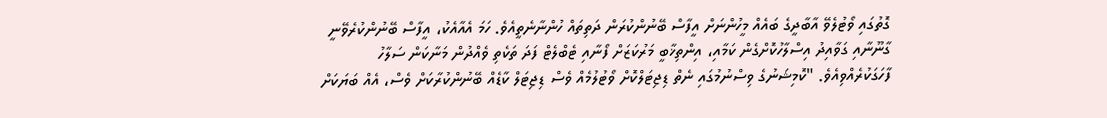ގޮތުގައި ވޯޓުލެވޭ އާބާދީގެ ބައެއް މީހުންނަށް އީފާސް ބޭނުންކުރަން ދަތިތައް ހުންނާނެތީއެވެ. ހަމަ އެއާއެކު، އީފާސް ބޭނުންކުރެވޭނީ ގާނޫނާއި ގަވާއިދު އިސްލާހުކޮށްގެން ކަމާއި، އިންތިޚާބީ މަރުކަޒަށް ފޯނާއި ޓެބްލެޓް ފަދަ ތަކެތި ވެއްދުން މަނާކަން ސަލާހު ފާހަގަކުރެއްވިއެވެ. "ކޮމިޝަނުގެ ވިސްނުމުގައި ނެތް ޑިޖިޓަލްކޮށް ވޯޓުލުމެއް ވެސް ޑިޖިޓަލް ކާޑެއް ބޭނުންކުރާކަށް ވެސް، އެއް ބަޔަކަށް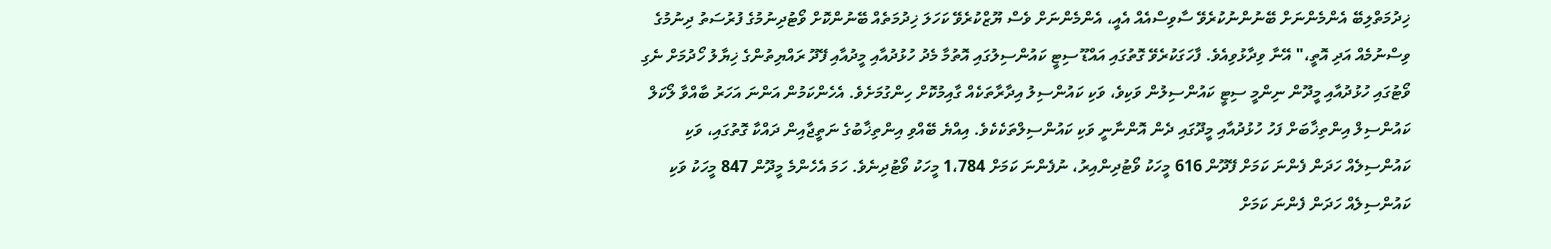ޚިދުމަތްލިބޭ އެންމެންނަށް ބޭނުންނުކުރެވޭ ސާވިސްއެއް އެއީ، އެންމެންނަށް ވެސް ޔޫޒްކުރެވޭ ކަހަލަ ޚިދުމަތެއް ބޭނުންކޮށް ވޯޓުދިނުމުގެ ފުރުސަތު ދިނުމުގެ ވިސްނުމެއް އަދި އޮތީ،" އޭނާ ވިދާޅުވިއެވެ. ފާހަގަކުރެވޭ ގޮތުގައި އައްޑޫ ސިޓީ ކައުންސިލުގައި އޮތުމާ މެދު ހުޅުދުއާއި މީދުއާއި ފޭދޫ ރައްޔިތުންގެ ޚިޔާލު ހޯދުމަށް ނެގި ވޯޓުގައި ހުޅުދުއާއި މީދޫން ނިންމީ ސިޓީ ކައުންސިލުން ވަކިވެ، ވަކި ކައުންސިލު އިދާރާތަކެއް ގާއިމުކޮށް ހިންގުމަށެވެ. އެހެންކަމުން އަންނަ އަހަރު ބާއްވާ ލޯކަލް ކައުންސިލް އިންތިޚާބަށް ފަހު ހުޅުދުއާއި މީދޫގައި ދެން އޮންނާނީ ވަކި ކައުންސިލްތަކެކެވެ. އިއްޔެ ބޭއްވި އިންތިޚާބުގެ ނަތީޖާއިން ދައްކާ ގޮތުގައި، ވަކި ކައުންސިލެއް ހަދަން ފެންނަ ކަމަށް ފޭދޫން 616 މީހަކު ވޯޓުދިންއިރު، ނުފެންނަ ކަމަށް 1،784 މީހަކު ވޯޓުދިނެވެ. ހަމަ އެހެންމެ މީދޫން 847 މީހަކު ވަކި ކައުންސިލެއް ހަދަން ފެންނަ ކަމަށް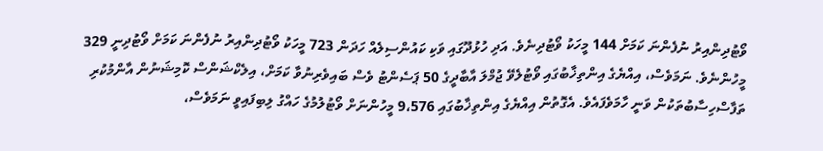ވޯޓުދިންއިރު ނުފެންނަ ކަމަށް 144 މީހަކު ވޯޓުދިނެވެ. އަދި ހުޅުދޫގައި ވަކި ކައުންސިލެއް ހަދަން 723 މީހަކު ވޯޓުދިންއިރު ނުފެންނަ ކަމަށް ވޯޓުދިނީ 329 މީހުންނެވެ. ނަމަވެސް، އިއްޔެގެ އިންތިޚާބުގައި ވޯޓުލެވޭ ޖުމްލަ އާބާދީގެ 50 ޕަސެންޓު ވެސް ބައިވެރިނުވާ ކަމަށް، އިލެކްޝަންސް ކޮމިޝަނުން އާންމުކުރި ތަފާސްހިސާބުތަކުން ވަނީ ހާމަވެފައެވެ. އެގޮތުން އިއްޔެގެ އިންތިޚާބުގައި 9،576 މީހުންނަށް ވޯޓުލުމުގެ ހައްގު ލިބިފައިވީ ނަމަވެސް،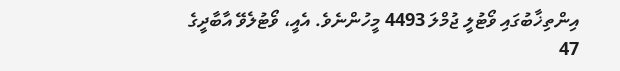އިންތިޚާބުގައި ވޯޓުލީ ޖުމްލަ 4493 މީހުންނެވެ. އެއީ، ވޯޓުލެވޭ އާބާދީގެ 47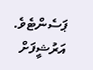ޕަސެންޓެވެ.
އަރުޝީފަށް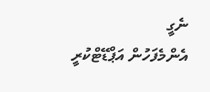ނެގީ
އެންމެފަހުން އަޕްޑޭޓްކުރީ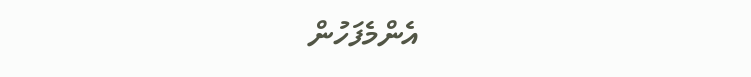އެންމެފަހުން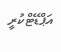އަޕްޑޭޓްކުރީ